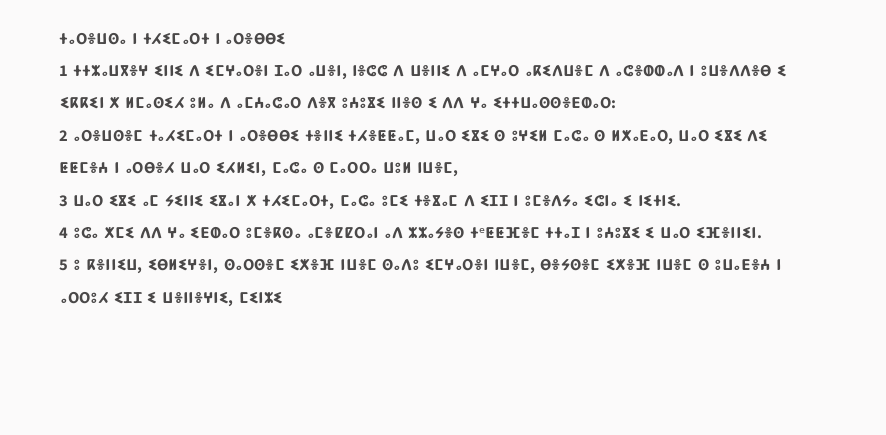ⵜⴰⵔⴻⵡⵙⴰ ⵏ ⵜⵃⵉⵎⴰⵔⵜ ⵏ ⴰⵔⴻⴱⴱⵉ
1 ⵜⵜⵣⴰⵡⴳⴻⵖ ⵉⵏⵏⵉ ⴷ ⵉⵎⵖⴰⵔⴻⵏ ⵊⴰⵔ ⴰⵡⴻⵏ, ⵏⴻⵛⵛ ⴷ ⵡⴻⵏⵏⵉ ⴷ ⴰⵎⵖⴰⵔ ⴰⴽⵉⴷⵡⴻⵎ ⴷ ⴰⵛⴻⵀⵀⴰⴷ ⵏ ⵓⵡⴻⴷⴷⴻⴱ ⵉ ⵉⴽⴽⵉⵏ ⵅ ⵍⵎⴰⵙⵉⵃ ⵓⵍⴰ ⴷ ⴰⵎⵄⴰⵛⴰⵔ ⴷⴻⴳ ⵓⵄⵓⴵⵉ ⵏⵏⴻⵙ ⵉ ⴷⴷ ⵖⴰ ⵉⵜⵜⵡⴰⵙⵙⴻⴹⵀⴰⵔ:
2 ⴰⵔⴻⵡⵙⴻⵎ ⵜⴰⵃⵉⵎⴰⵔⵜ ⵏ ⴰⵔⴻⴱⴱⵉ ⵜⴻⵏⵏⵉ ⵜⵃⴻⵟⵟⴰⵎ, ⵡⴰⵔ ⵉⴵⵉ ⵙ ⵓⵖⵉⵍ ⵎⴰⵛⴰ ⵙ ⵍⵅⴰⴹⴰⵔ, ⵡⴰⵔ ⵉⴵⵉ ⴷⵉ ⵟⵟⵎⴻⵄ ⵏ ⴰⵔⴱⴻⵃ ⵡⴰⵔ ⵉⵃⵍⵉⵏ, ⵎⴰⵛⴰ ⵙ ⵎⴰⵔⵔⴰ ⵡⵓⵍ ⵏⵡⴻⵎ,
3 ⵡⴰⵔ ⵉⴵⵉ ⴰⵎ ⵢⵉⵏⵏⵉ ⵉⴵⴰⵏ ⵅ ⵜⵃⵉⵎⴰⵔⵜ, ⵎⴰⵛⴰ ⵓⵎⵉ ⵜⴻⴵⴰⵎ ⴷ ⵉⵊⵊ ⵏ ⵓⵎⴻⴷⵢⴰ ⵉⵛⵏⴰ ⵉ ⵏⵉⵜⵏⵉ.
4 ⵓⵛⴰ ⵅⵎⵉ ⴷⴷ ⵖⴰ ⵉⴹⵀⴰⵔ ⵓⵎⴻⴽⵙⴰ ⴰⵎⴻⵇⵇⵔⴰⵏ ⴰⴷ ⵣⵣⴰⵢⴻⵙ ⵜᵉⵟⵟⴼⴻⵎ ⵜⵜⴰⵊ ⵏ ⵓⵄⵓⴵⵉ ⵉ ⵡⴰⵔ ⵉⴼⴻⵏⵏⵉⵏ.
5 ⵓ ⴽⴻⵏⵏⵉⵡ, ⵉⴱⵍⵉⵖⴻⵏ, ⵙⴰⵔⵙⴻⵎ ⵉⵅⴻⴼ ⵏⵡⴻⵎ ⵙⴰⴷⵓ ⵉⵎⵖⴰⵔⴻⵏ ⵏⵡⴻⵎ, ⴱⴻⵢⵙⴻⵎ ⵉⵅⴻⴼ ⵏⵡⴻⵎ ⵙ ⵓⵡⴰⴹⴻⵄ ⵏ ⴰⵔⵔⵓⵃ ⵉⵊⵊ ⵉ ⵡⴻⵏⵏⴻⵖⵏⵉ, ⵎⵉⵏⵣⵉ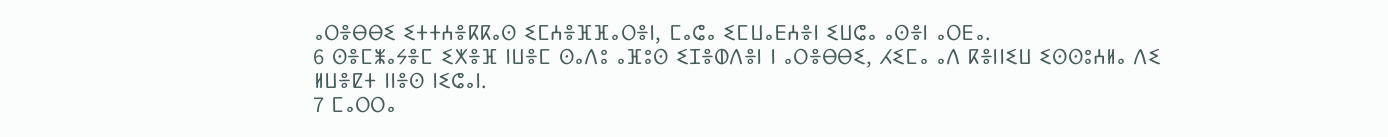ⴰⵔⴻⴱⴱⵉ ⵉⵜⵜⵄⴻⴽⴽⴰⵙ ⵉⵎⵄⴻⴼⴼⴰⵔⴻⵏ, ⵎⴰⵛⴰ ⵉⵎⵡⴰⴹⵄⴻⵏ ⵉⵡⵛⴰ ⴰⵙⴻⵏ ⴰⵔⴹⴰ.
6 ⵙⴻⵎⵥⴰⵢⴻⵎ ⵉⵅⴻⴼ ⵏⵡⴻⵎ ⵙⴰⴷⵓ ⴰⴼⵓⵙ ⵉⵊⴻⵀⴷⴻⵏ ⵏ ⴰⵔⴻⴱⴱⵉ, ⵃⵉⵎⴰ ⴰⴷ ⴽⴻⵏⵏⵉⵡ ⵉⵙⵙⵓⵄⵍⴰ ⴷⵉ ⵍⵡⴻⵇⵜ ⵏⵏⴻⵙ ⵏⵉⵛⴰⵏ.
7 ⵎⴰⵔⵔⴰ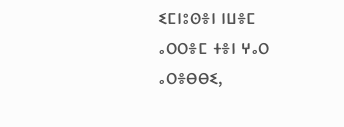ⵉⵎⵏⵓⵙⴻⵏ ⵏⵡⴻⵎ ⴰⵔⵔⴻⵎ ⵜⴻⵏ ⵖⴰⵔ ⴰⵔⴻⴱⴱⵉ,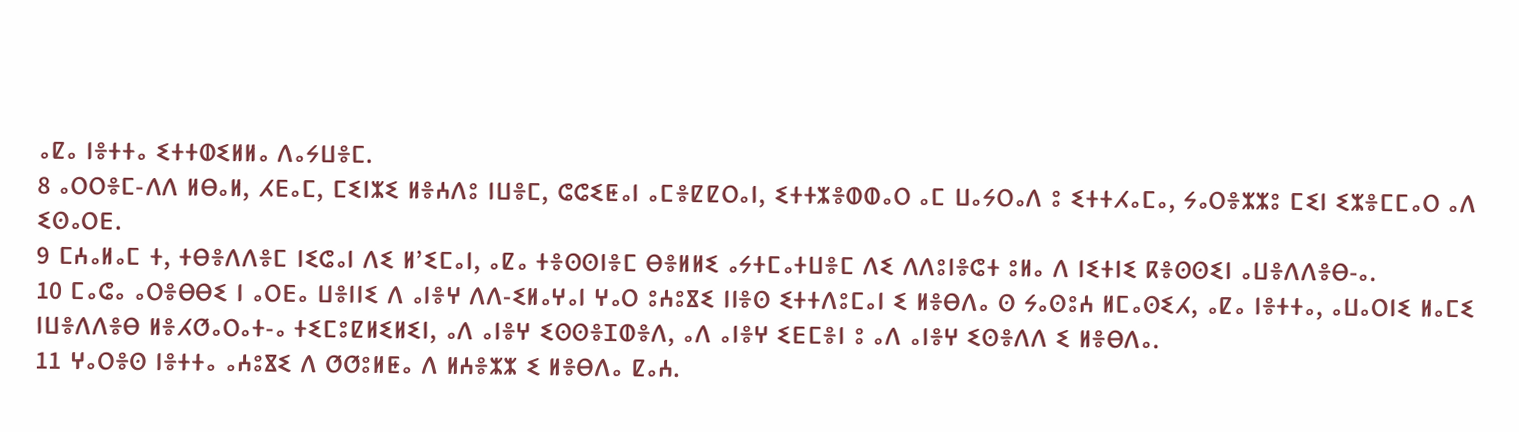ⴰⵇⴰ ⵏⴻⵜⵜⴰ ⵉⵜⵜⵀⵉⵍⵍⴰ ⴷⴰⵢⵡⴻⵎ.
8 ⴰⵔⵔⴻⵎ-ⴷⴷ ⵍⴱⴰⵍ, ⵃⴹⴰⵎ, ⵎⵉⵏⵣⵉ ⵍⴻⵄⴷⵓ ⵏⵡⴻⵎ, ⵛⵛⵉⵟⴰⵏ ⴰⵎⴻⵇⵇⵔⴰⵏ, ⵉⵜⵜⵣⴻⵀⵀⴰⵔ ⴰⵎ ⵡⴰⵢⵔⴰⴷ ⵓ ⵉⵜⵜⵃⴰⵎⴰ, ⵢⴰⵔⴻⵣⵣⵓ ⵎⵉⵏ ⵉⵣⴻⵎⵎⴰⵔ ⴰⴷ ⵉⵙⴰⵔⴹ.
9 ⵎⵄⴰⵍⴰⵎ ⵜ, ⵜⴱⴻⴷⴷⴻⵎ ⵏⵉⵛⴰⵏ ⴷⵉ ⵍ’ⵉⵎⴰⵏ, ⴰⵇⴰ ⵜⴻⵙⵙⵏⴻⵎ ⴱⴻⵍⵍⵉ ⴰⵢⵜⵎⴰⵜⵡⴻⵎ ⴷⵉ ⴷⴷⵓⵏⴻⵛⵜ ⵓⵍⴰ ⴷ ⵏⵉⵜⵏⵉ ⴽⴻⵙⵙⵉⵏ ⴰⵡⴻⴷⴷⴻⴱ-ⴰ.
10 ⵎⴰⵛⴰ ⴰⵔⴻⴱⴱⵉ ⵏ ⴰⵔⴹⴰ ⵡⴻⵏⵏⵉ ⴷ ⴰⵏⴻⵖ ⴷⴷ-ⵉⵍⴰⵖⴰⵏ ⵖⴰⵔ ⵓⵄⵓⴵⵉ ⵏⵏⴻⵙ ⵉⵜⵜⴷⵓⵎⴰⵏ ⵉ ⵍⴻⴱⴷⴰ ⵙ ⵢⴰⵙⵓⵄ ⵍⵎⴰⵙⵉⵃ, ⴰⵇⴰ ⵏⴻⵜⵜⴰ, ⴰⵡⴰⵔⵏⵉ ⵍⴰⵎⵉ ⵏⵡⴻⴷⴷⴻⴱ ⵍⴻⵃⵚⴰⵔⴰⵜ-ⴰ ⵜⵉⵎⵓⵇⵍⵉⵍⵉⵏ, ⴰⴷ ⴰⵏⴻⵖ ⵉⵙⵙⴻⵊⵀⴻⴷ, ⴰⴷ ⴰⵏⴻⵖ ⵉⴹⵎⴻⵏ ⵓ ⴰⴷ ⴰⵏⴻⵖ ⵉⵙⴻⴷⴷ ⵉ ⵍⴻⴱⴷⴰ.
11 ⵖⴰⵔⴻⵙ ⵏⴻⵜⵜⴰ ⴰⵄⵓⴵⵉ ⴷ ⵚⵚⵓⵍⵟⴰ ⴷ ⵍⵄⴻⵣⵣ ⵉ ⵍⴻⴱⴷⴰ ⵇⴰⵄ.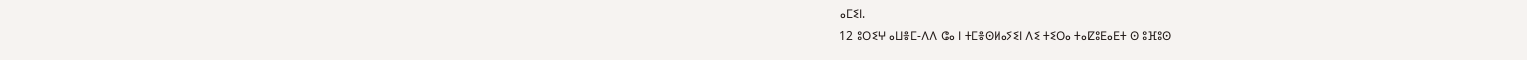ⴰⵎⵉⵏ.
12 ⵓⵔⵉⵖ ⴰⵡⴻⵎ-ⴷⴷ ⵛⴰ ⵏ ⵜⵎⴻⵙⵍⴰⵢⵉⵏ ⴷⵉ ⵜⵉⵔⴰ ⵜⴰⵇⵓⴹⴰⴹⵜ ⵙ ⵓⴼⵓⵙ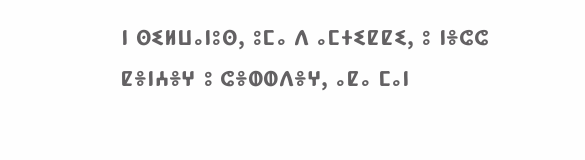ⵏ ⵙⵉⵍⵡⴰⵏⵓⵙ, ⵓⵎⴰ ⴷ ⴰⵎⵜⵉⵇⵇⵉ, ⵓ ⵏⴻⵛⵛ ⵇⴻⵏⵄⴻⵖ ⵓ ⵛⴻⵀⵀⴷⴻⵖ, ⴰⵇⴰ ⵎⴰⵏ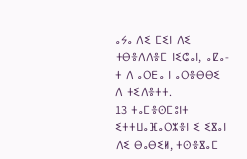ⴰⵢⴰ ⴷⵉ ⵎⵉⵏ ⴷⵉ ⵜⴱⴻⴷⴷⴻⵎ ⵏⵉⵛⴰⵏ, ⴰⵇⴰ-ⵜ ⴷ ⴰⵔⴹⴰ ⵏ ⴰⵔⴻⴱⴱⵉ ⴷ ⵜⵉⴷⴻⵜⵜ.
13 ⵜⴰⵎⴻⵙⵎⵓⵏⵜ ⵉⵜⵜⵡⴰⴼⴰⵔⵣⴻⵏ ⵉ ⵉⴵⴰⵏ ⴷⵉ ⴱⴰⴱⵉⵍ, ⵜⵙⴻⴵⴰⵎ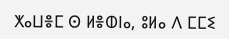ⵅⴰⵡⴻⵎ ⵙ ⵍⴻⵀⵏⴰ, ⵓⵍⴰ ⴷ ⵎⵎⵉ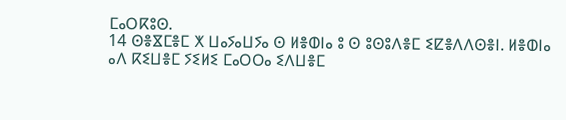ⵎⴰⵔⴽⵓⵙ.
14 ⵙⴻⴵⵎⴻⵎ ⵅ ⵡⴰⵢⴰⵡⵢⴰ ⵙ ⵍⴻⵀⵏⴰ ⵓ ⵙ ⵓⵙⵓⴷⴻⵎ ⵉⵇⴻⴷⴷⵙⴻⵏ. ⵍⴻⵀⵏⴰ ⴰⴷ ⴽⵉⵡⴻⵎ ⵢⵉⵍⵉ ⵎⴰⵔⵔⴰ ⵉⴷⵡⴻⵎ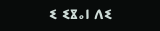ⵉ ⵉⴵⴰⵏ ⴷⵉ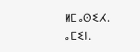ⵍⵎⴰⵙⵉⵃ. ⴰⵎⵉⵏ.